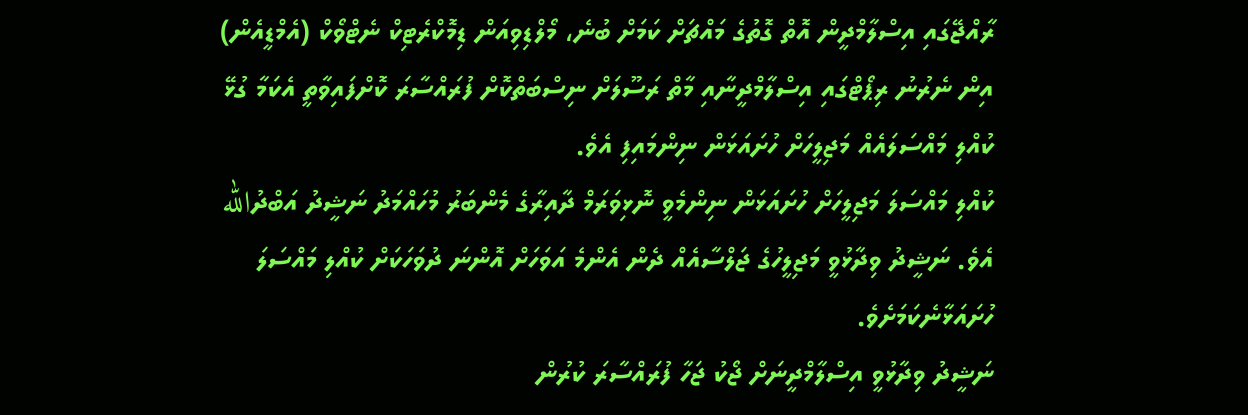ރާއްޖޭގައި އިސްލާމްދީން އޮތް ގޮތުގެ މައްޗަށް ކަމަށް ބުނެ، މޯލްޑިވިއަން ޑިމޮކްރެޓިކް ނެޓްވޯކް (އެމްޑީއެން) އިން ނެރުނު ރިޕޯޓްގައި އިސްލާމްދީނާއި މާތް ރަސޫލަށް ނިސްބަތްކޮށް ފުރައްސާރަ ކޮށްފައިވާތީ އެކަމާ ގުޅޭ ކުއްލި މައްސަލައެއް މަޖިލީހަށް ހުށައަޅަން ނިންމައިފި އެވެ.
ކުއްލި މައްސަލަ މަޖިލީހަށް ހުށައަޅަން ނިންމެވީ ނޮޅިވަރަމް ދާއިރާގެ މެންބަރު މުހައްމަދު ނަޝީދު އަބްދުالله އެވެ. ނަޝީދު ވިދާޅުވީ މަޖިލީހުގެ ޖަލްސާއެއް ދެން އެންމެ އަވަހަށް އޮންނަ ދުވަހަކަށް ކުއްލި މައްސަލަ ހުށައަޅާނެކަމަށެވެ.
ނަޝީދު ވިދާޅުވީ އިސްލާމްދީނަށް ޖޯކު ޖަހާ ފުރައްސާރަ ކުރުން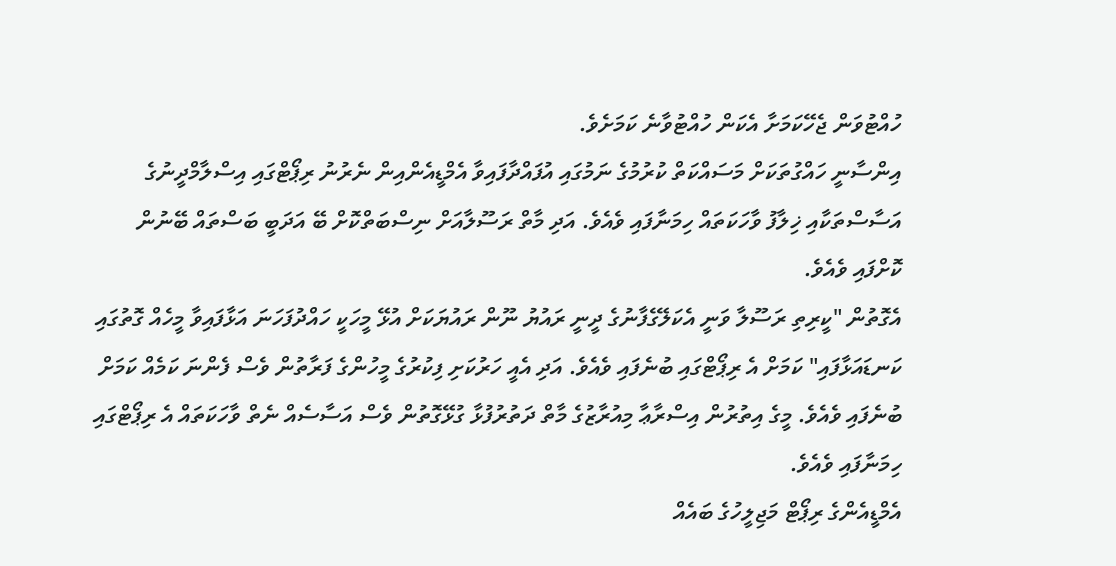ހުއްޓުވަން ޖެހޭކަމަށާ އެކަން ހުއްޓުވާނެ ކަމަށެވެ.
އިންސާނީ ހައްގުތަކަށް މަސައްކަތް ކުރުމުގެ ނަމުގައި އުފައްދާފައިވާ އެމްޑީއެންއިން ނެރުނު ރިޕޯޓްގައި އިސްލާމްދީނުގެ އަސާސްތަކާއި ޚިލާފު ވާހަކަތައް ހިމަނާފައި ވެއެވެ. އަދި މާތް ރަސޫލާއަށް ނިސްބަތްކޮށް ބޭ އަދަބީ ބަސްތައް ބޭނުން ކޮށްފައި ވެއެވެ.
އެގޮތުން "ކީރިތި ރަސޫލާ ވަނީ އެކަލޭގެފާނުގެ ދީނީ ރައުޔު ނޫން ރައުޔަކަށް އުޅޭ މީހަކީ ހައްދުފަހަނަ އަޅާފައިވާ މީހެއް ގޮތުގައި ކަނޑައަޅާފައި" ކަމަށް އެ ރިޕޯޓްގައި ބުނެފައި ވެއެވެ. އަދި އެއީ ހަރުކަށި ފިކުރުގެ މީހުންގެ ފަރާތުން ވެސް ފެންނަ ކަމެއް ކަމަށް ބުނެފައި ވެއެވެ. މީގެ އިތުރުން އިސްރާޢާ މިއުރާޒުގެ މާތް ދަތުރުފުޅާ ގުޅޭގޮތުން ވެސް އަސާސެއް ނެތް ވާހަކަތައް އެ ރިޕޯޓްގައި ހިމަނާފައި ވެއެވެ.
އެމްޑީއެންގެ ރިޕޯޓް މަޖިލީހުގެ ބައެއް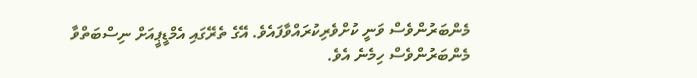މެންބަރުންވެސް ވަނީ ކުށްވެރިކުރައްވާފައެވެ. އޭގެ ތެރޭގައި އެމްޑީޕީއަށް ނިސްބަތްވާ މެންބަރުންވެސް ހިމެނެ އެވެ.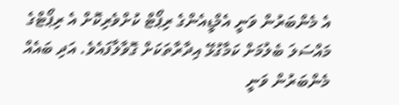އެ މެންބަރުން ވަނީ އެމްޑީއެންގެ ރިޕޯޓް ކުށްވެރިކޮށް އެ ރިޕޯޓްގެ މައްސަލަ ބެލުމަށް ކަމާގުޅޭ އިދާރާތަކަށް ގޮވާލާފައެވެ. އަދި ބައެއް މެންބަރުން ވަނީ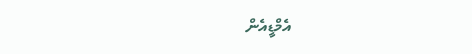އެމްޑީއެން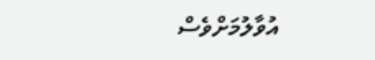އުވާލުމަށްވެސް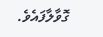ގޮވާލާފައެވެ.